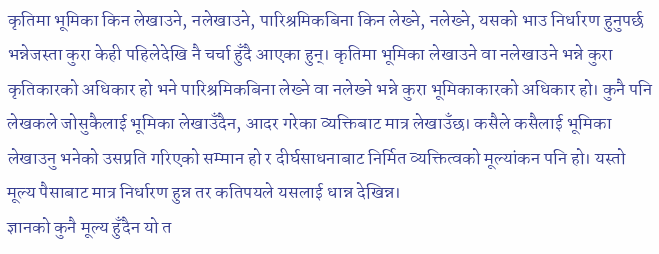कृतिमा भूमिका किन लेखाउने, नलेखाउने, पारिश्रमिकबिना किन लेख्ने, नलेख्ने, यसको भाउ निर्धारण हुनुपर्छ भन्नेजस्ता कुरा केही पहिलेदेखि नै चर्चा हुँदै आएका हुन्। कृतिमा भूमिका लेखाउने वा नलेखाउने भन्ने कुरा कृतिकारको अधिकार हो भने पारिश्रमिकबिना लेख्ने वा नलेख्ने भन्ने कुरा भूमिकाकारको अधिकार हो। कुनै पनि लेखकले जोसुकैलाई भूमिका लेखाउँदैन, आदर गरेका व्यक्तिबाट मात्र लेखाउँछ। कसैले कसैलाई भूमिका लेखाउनु भनेको उसप्रति गरिएको सम्मान हो र दीर्घसाधनाबाट निर्मित व्यक्तित्वको मूल्यांकन पनि हो। यस्तो मूल्य पैसाबाट मात्र निर्धारण हुन्न तर कतिपयले यसलाई धान्न देखिन्न।
ज्ञानको कुनै मूल्य हुँदैन यो त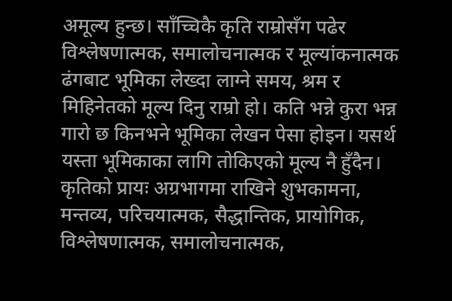अमूल्य हुन्छ। साँच्चिकै कृति राम्रोसँग पढेर विश्लेषणात्मक, समालोचनात्मक र मूल्यांकनात्मक ढंगबाट भूमिका लेख्दा लाग्ने समय, श्रम र मिहिनेतको मूल्य दिनु राम्रो हो। कति भन्ने कुरा भन्न गारो छ किनभने भूमिका लेखन पेसा होइन। यसर्थ यस्ता भूमिकाका लागि तोकिएको मूल्य नै हुँदैन। कृतिको प्रायः अग्रभागमा राखिने शुभकामना, मन्तव्य, परिचयात्मक, सैद्धान्तिक, प्रायोगिक, विश्लेषणात्मक, समालोचनात्मक,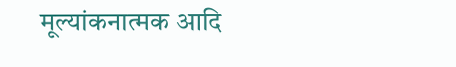मूल्यांकनात्मक आदि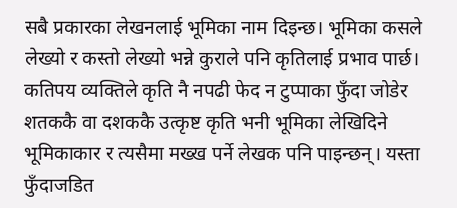सबै प्रकारका लेखनलाई भूमिका नाम दिइन्छ। भूमिका कसले लेख्यो र कस्तो लेख्यो भन्ने कुराले पनि कृतिलाई प्रभाव पार्छ। कतिपय व्यक्तिले कृति नै नपढी फेद न टुप्पाका फुँदा जोडेर शतककै वा दशककै उत्कृष्ट कृति भनी भूमिका लेखिदिने भूमिकाकार र त्यसैमा मख्ख पर्ने लेखक पनि पाइन्छन्। यस्ता फुँदाजडित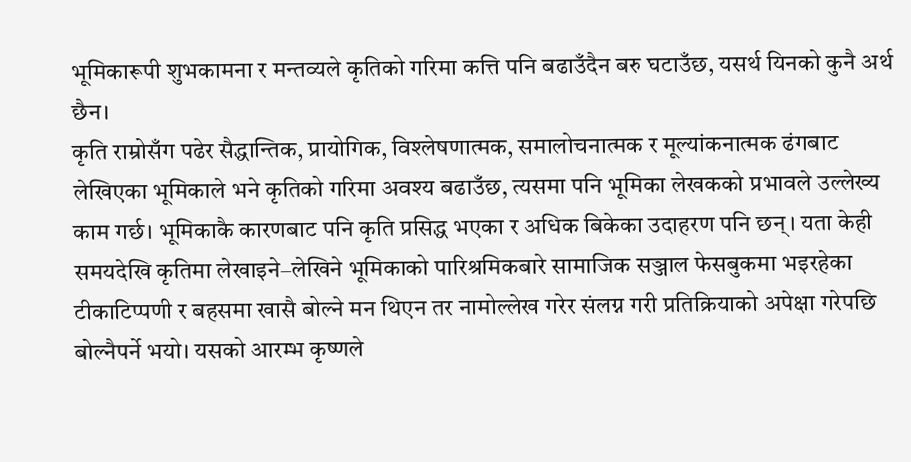भूमिकारूपी शुभकामना र मन्तव्यले कृतिको गरिमा कत्ति पनि बढाउँदैन बरु घटाउँछ, यसर्थ यिनको कुनै अर्थ छैन।
कृति राम्रोसँग पढेर सैद्धान्तिक, प्रायोगिक, विश्लेषणात्मक, समालोचनात्मक र मूल्यांकनात्मक ढंगबाट लेखिएका भूमिकाले भने कृतिको गरिमा अवश्य बढाउँछ, त्यसमा पनि भूमिका लेखकको प्रभावले उल्लेख्य काम गर्छ। भूमिकाकै कारणबाट पनि कृति प्रसिद्ध भएका र अधिक बिकेका उदाहरण पनि छन्। यता केही समयदेखि कृतिमा लेखाइने–लेखिने भूमिकाको पारिश्रमिकबारे सामाजिक सञ्जाल फेसबुकमा भइरहेका टीकाटिप्पणी र बहसमा खासै बोल्ने मन थिएन तर नामोल्लेख गरेर संलग्न गरी प्रतिक्रियाको अपेक्षा गरेपछि बोल्नैपर्ने भयो। यसको आरम्भ कृष्णले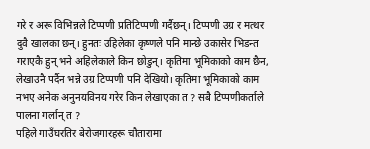गरे र अरू विभिन्नले टिप्पणी प्रतिटिप्पणी गर्दैछन्। टिप्पणी उग्र र मत्थर दुवै खालका छन्। हुनतः उहिलेका कृष्णले पनि मान्छे उकासेर भिडन्त गराएकै हुन् भने अहिलेकाले किन छोडुन्। कृतिमा भूमिकाको काम छैन, लेखाउनै पर्दैन भन्ने उग्र टिप्पणी पनि देखियो। कृतिमा भूमिकाको काम नभए अनेक अनुनयविनय गरेर किन लेखाएका त ? सबै टिप्पणीकर्ताले पालना गर्लान् त ?
पहिले गाउँघरतिर बेरोजगारहरू चौतारामा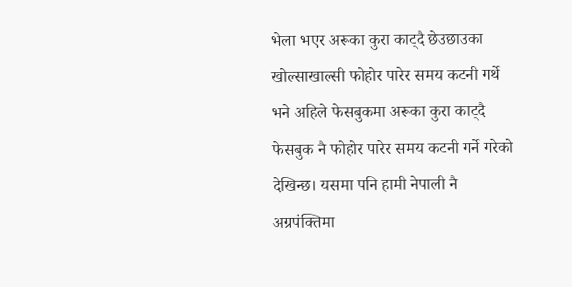भेला भएर अरूका कुरा काट्दै छेउछाउका खोल्साखाल्सी फोहोर पारेर समय कटनी गर्थे भने अहिले फेसबुकमा अरूका कुरा काट्दै फेसबुक नै फोहोर पारेर समय कटनी गर्ने गरेको देखिन्छ। यसमा पनि हामी नेपाली नै अग्रपंक्तिमा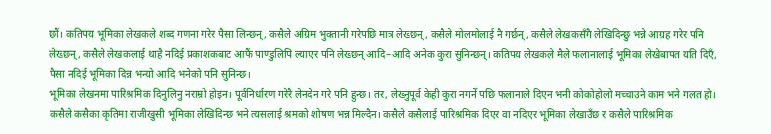छौं। कतिपय भूमिका लेखकले शब्द गणना गरेर पैसा लिन्छन्, कसैले अग्रिम भुक्तानी गरेपछि मात्र लेख्छन्, कसैले मोलमोलाई नै गर्छन्, कसैले लेखकसँगै लेखिदिन्छु भन्ने आग्रह गरेर पनि लेख्छन्, कसैले लेखकलाई थाहै नदिई प्रकाशकबाट आफैं पाण्डुलिपि ल्याएर पनि लेख्छन् आदि–आदि अनेक कुरा सुनिन्छन्। कतिपय लेखकले मैले फलानालाई भूमिका लेखेबापत यति दिएँ, पैसा नदिई भूमिका दिन्न भन्यो आदि भनेको पनि सुनिन्छ।
भूमिका लेखनमा पारिश्रमिक दिनुलिनु नराम्रो होइन। पूर्वनिर्धारण गरेरै लेनदेन गरे पनि हुन्छ। तर, लेख्नुपूर्व केही कुरा नगर्ने पछि फलानाले दिएन भनी कोकोहोलो मच्चाउने काम भने गलत हो। कसैले कसैका कृतिमा राजीखुसी भूमिका लेखिदिन्छ भने त्यसलाई श्रमको शोषण भन्न मिल्दैन। कसैले कसैलाई पारिश्रमिक दिएर वा नदिएर भूमिका लेखाउँछ र कसैले पारिश्रमिक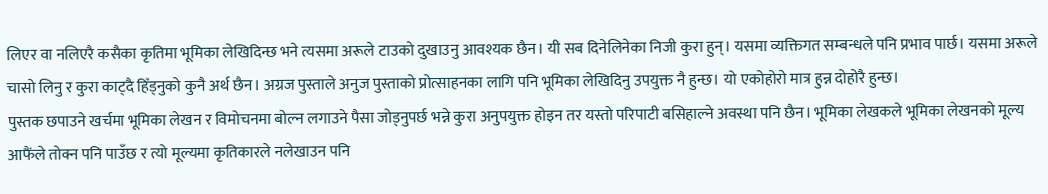लिएर वा नलिएरै कसैका कृतिमा भूमिका लेखिदिन्छ भने त्यसमा अरूले टाउको दुखाउनु आवश्यक छैन। यी सब दिनेलिनेका निजी कुरा हुन्। यसमा व्यक्तिगत सम्बन्धले पनि प्रभाव पार्छ। यसमा अरूले चासो लिनु र कुरा काट्दै हिँड्नुको कुनै अर्थ छैन। अग्रज पुस्ताले अनुज पुस्ताको प्रोत्साहनका लागि पनि भूमिका लेखिदिनु उपयुक्त नै हुन्छ। यो एकोहोरो मात्र हुन्न दोहोरै हुन्छ।
पुस्तक छपाउने खर्चमा भूमिका लेखन र विमोचनमा बोल्न लगाउने पैसा जोड्नुपर्छ भन्ने कुरा अनुपयुक्त होइन तर यस्तो परिपाटी बसिहाल्ने अवस्था पनि छैन। भूमिका लेखकले भूमिका लेखनको मूल्य आफैंले तोक्न पनि पाउँछ र त्यो मूल्यमा कृतिकारले नलेखाउन पनि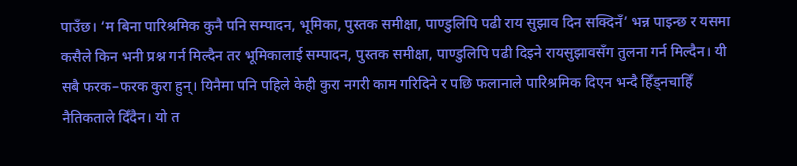पाउँछ। ‘म बिना पारिश्रमिक कुनै पनि सम्पादन, भूमिका, पुस्तक समीक्षा, पाण्डुलिपि पढी राय सुझाव दिन सक्दिनँ’ भन्न पाइन्छ र यसमा कसैले किन भनी प्रश्न गर्न मिल्दैन तर भूमिकालाई सम्पादन, पुस्तक समीक्षा, पाण्डुलिपि पढी दिइने रायसुझावसँग तुलना गर्न मिल्दैन। यी सबै फरक–फरक कुरा हुन्। यिनैमा पनि पहिले केही कुरा नगरी काम गरिदिने र पछि फलानाले पारिश्रमिक दिएन भन्दै हिँड्नचाहिँ नैतिकताले दिँदैन। यो त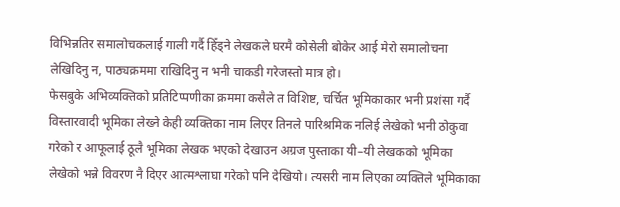विभिन्नतिर समालोचकलाई गाली गर्दै हिँड्ने लेखकले घरमै कोसेली बोकेर आई मेरो समालोचना लेखिदिनु न, पाठ्यक्रममा राखिदिनु न भनी चाकडी गरेजस्तो मात्र हो।
फेसबुके अभिव्यक्तिको प्रतिटिप्पणीका क्रममा कसैले त विशिष्ट, चर्चित भूमिकाकार भनी प्रशंसा गर्दै विस्तारवादी भूमिका लेख्ने केही व्यक्तिका नाम लिएर तिनले पारिश्रमिक नलिई लेखेको भनी ठोकुवा गरेको र आफूलाई ठूलै भूमिका लेखक भएको देखाउन अग्रज पुस्ताका यी–यी लेखकको भूमिका लेखेको भन्ने विवरण नै दिएर आत्मश्लाघा गरेको पनि देखियो। त्यसरी नाम लिएका व्यक्तिले भूमिकाका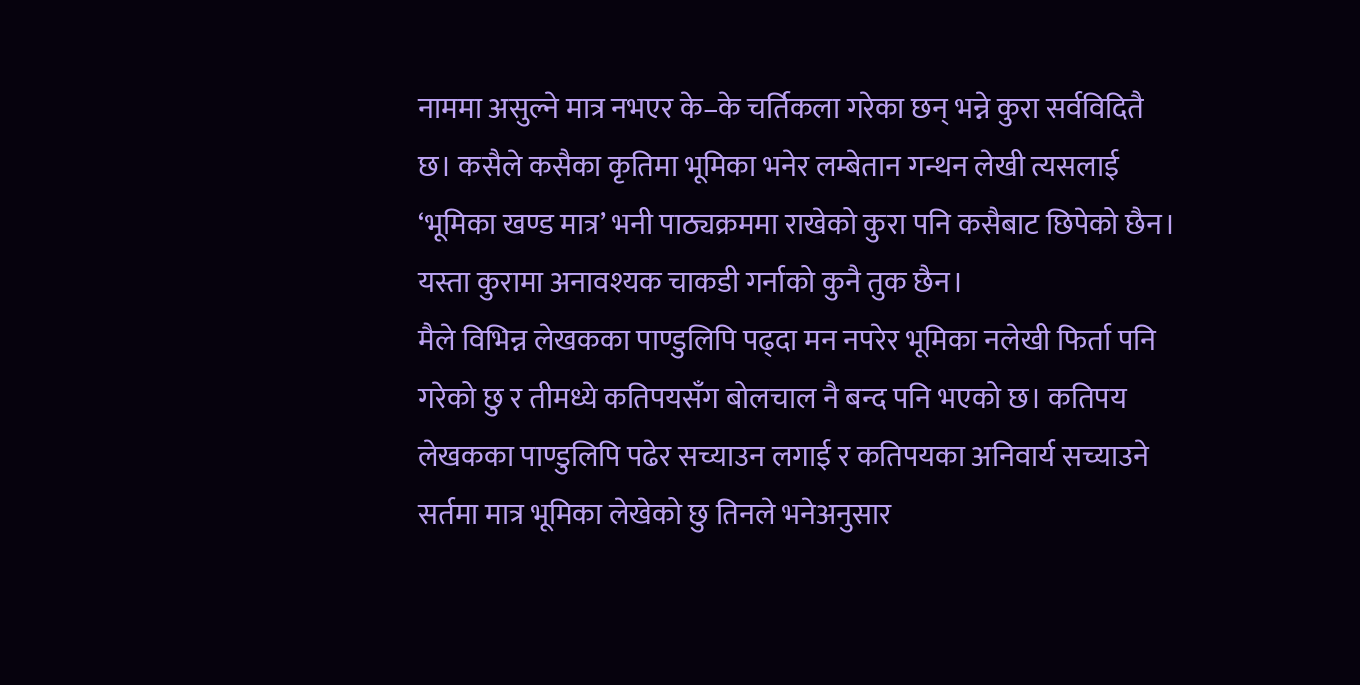नाममा असुल्ने मात्र नभएर के–के चर्तिकला गरेका छन् भन्ने कुरा सर्वविदितै छ। कसैले कसैका कृतिमा भूमिका भनेर लम्बेतान गन्थन लेखी त्यसलाई ‘भूमिका खण्ड मात्र’ भनी पाठ्यक्रममा राखेको कुरा पनि कसैबाट छिपेको छैन। यस्ता कुरामा अनावश्यक चाकडी गर्नाको कुनै तुक छैन।
मैले विभिन्न लेखकका पाण्डुलिपि पढ्दा मन नपरेर भूमिका नलेखी फिर्ता पनि गरेको छु र तीमध्ये कतिपयसँग बोलचाल नै बन्द पनि भएको छ। कतिपय लेखकका पाण्डुलिपि पढेर सच्याउन लगाई र कतिपयका अनिवार्य सच्याउने सर्तमा मात्र भूमिका लेखेको छु तिनले भनेअनुसार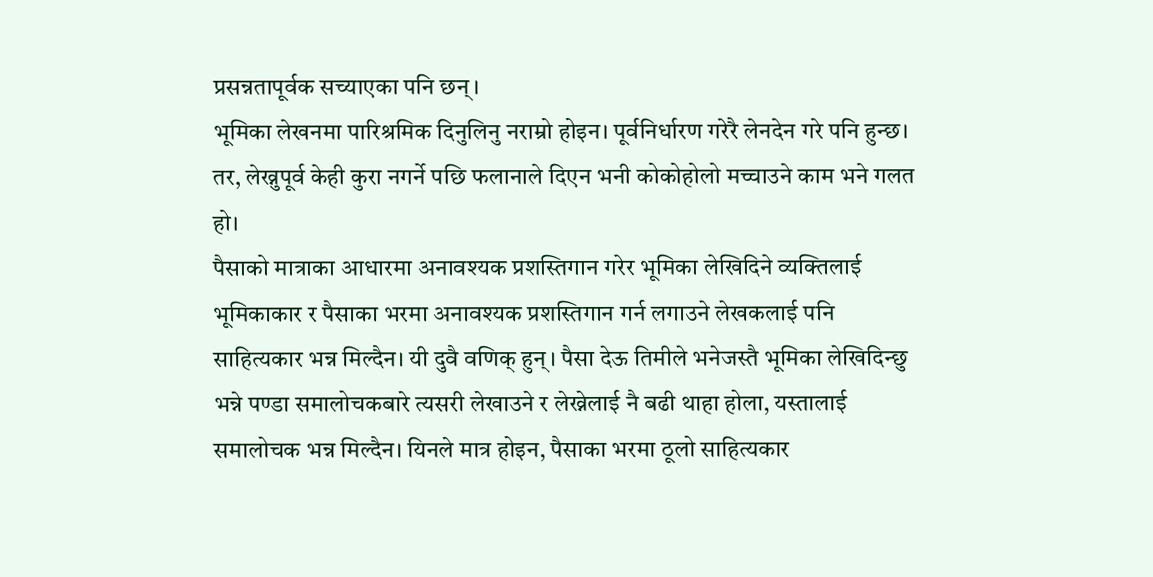प्रसन्नतापूर्वक सच्याएका पनि छन्।
भूमिका लेखनमा पारिश्रमिक दिनुलिनु नराम्रो होइन। पूर्वनिर्धारण गरेरै लेनदेन गरे पनि हुन्छ। तर, लेख्नुपूर्व केही कुरा नगर्ने पछि फलानाले दिएन भनी कोकोहोलो मच्चाउने काम भने गलत हो।
पैसाको मात्राका आधारमा अनावश्यक प्रशस्तिगान गरेर भूमिका लेखिदिने व्यक्तिलाई भूमिकाकार र पैसाका भरमा अनावश्यक प्रशस्तिगान गर्न लगाउने लेखकलाई पनि साहित्यकार भन्न मिल्दैन। यी दुवै वणिक् हुन्। पैसा देऊ तिमीले भनेजस्तै भूमिका लेखिदिन्छु भन्ने पण्डा समालोचकबारे त्यसरी लेखाउने र लेख्नेलाई नै बढी थाहा होला, यस्तालाई समालोचक भन्न मिल्दैन। यिनले मात्र होइन, पैसाका भरमा ठूलो साहित्यकार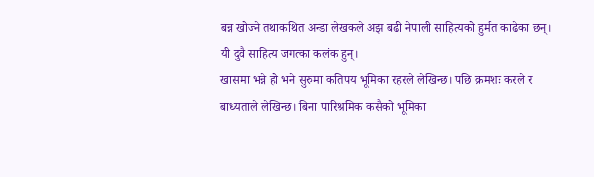बन्न खोज्ने तथाकथित अन्डा लेखकले अझ बढी नेपाली साहित्यको हुर्मत काढेका छन्। यी दुवै साहित्य जगत्का कलंक हुन्।
खासमा भन्ने हो भने सुरुमा कतिपय भूमिका रहरले लेखिन्छ। पछि क्रमशः करले र बाध्यताले लेखिन्छ। बिना पारिश्रमिक कसैको भूमिका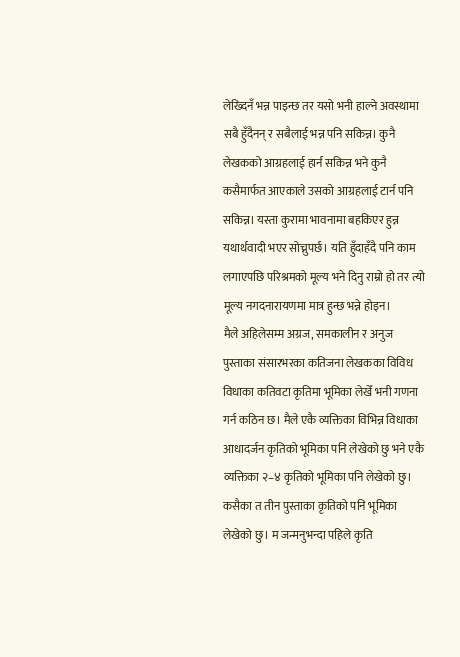लेख्दिनँ भन्न पाइन्छ तर यसो भनी हाल्ने अवस्थामा सबै हुँदैनन् र सबैलाई भन्न पनि सकिन्न। कुनै लेखकको आग्रहलाई हार्न सकिन्न भने कुनै कसैमार्फत आएकाले उसको आग्रहलाई टार्न पनि सकिन्न। यस्ता कुरामा भावनामा बहकिएर हुन्न यथार्थवादी भएर सोच्नुपर्छ। यति हुँदाहँदै पनि काम लगाएपछि परिश्रमको मूल्य भने दिनु राम्रो हो तर त्यो मूल्य नगदनारायणमा मात्र हुन्छ भन्ने होइन।
मैले अहिलेसम्म अग्रज, समकालीन र अनुज पुस्ताका संसारभरका कतिजना लेखकका विविध विधाका कतिवटा कृतिमा भूमिका लेखेँ भनी गणना गर्न कठिन छ। मैले एकै व्यक्तिका विभिन्न विधाका आधादर्जन कृतिको भूमिका पनि लेखेको छु भने एकै व्यक्तिका २–४ कृतिको भूमिका पनि लेखेको छु। कसैका त तीन पुस्ताका कृतिको पनि भूमिका लेखेको छु। म जन्मनुभन्दा पहिले कृति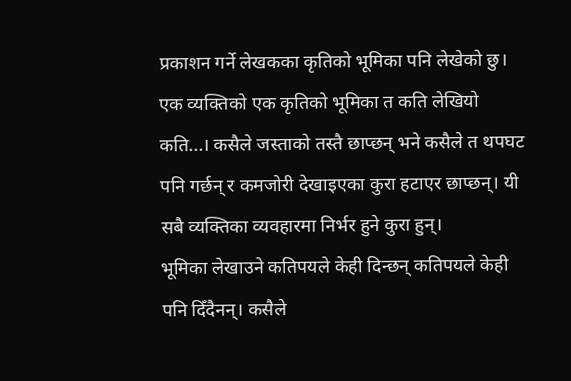प्रकाशन गर्ने लेखकका कृतिको भूमिका पनि लेखेको छु। एक व्यक्तिको एक कृतिको भूमिका त कति लेखियो कति...। कसैले जस्ताको तस्तै छाप्छन् भने कसैले त थपघट पनि गर्छन् र कमजोरी देखाइएका कुरा हटाएर छाप्छन्। यी सबै व्यक्तिका व्यवहारमा निर्भर हुने कुरा हुन्।
भूमिका लेखाउने कतिपयले केही दिन्छन् कतिपयले केही पनि दिँदैनन्। कसैले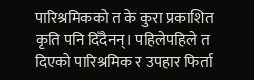पारिश्रमिकको त के कुरा प्रकाशित कृति पनि दिँदैनन्। पहिलेपहिले त दिएको पारिश्रमिक र उपहार फिर्ता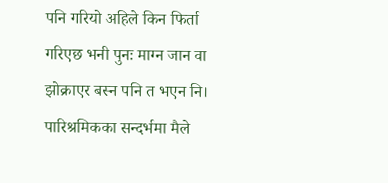पनि गरियो अहिले किन फिर्ता गरिएछ भनी पुनः माग्न जान वा झोक्राएर बस्न पनि त भएन नि। पारिश्रमिकका सन्दर्भमा मैले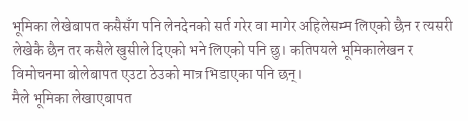भूमिका लेखेबापत कसैसँग पनि लेनदेनको सर्त गरेर वा मागेर अहिलेसम्म लिएको छैन र त्यसरी लेखेकै छैन तर कसैले खुसीले दिएको भने लिएको पनि छु। कतिपयले भूमिकालेखन र विमोचनमा बोलेबापत एउटा ठेउको मात्र भिडाएका पनि छन्।
मैले भूमिका लेखाएबापत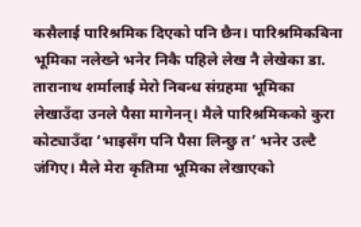कसैलाई पारिश्रमिक दिएको पनि छैन। पारिश्रमिकबिना भूमिका नलेख्ने भनेर निकै पहिले लेख नै लेखेका डा. तारानाथ शर्मालाई मेरो निबन्ध संग्रहमा भूमिका लेखाउँदा उनले पैसा मागेनन्। मैले पारिश्रमिकको कुरा कोट्याउँदा ‘भाइसँग पनि पैसा लिन्छु त’ भनेर उल्टै जंगिए। मैले मेरा कृतिमा भूमिका लेखाएको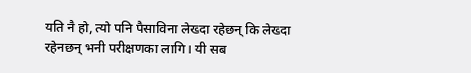यति नै हो, त्यो पनि पैसाविना लेख्दा रहेछन् कि लेख्दा रहेनछन् भनी परीक्षणका लागि। यी सब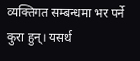व्यक्तिगत सम्बन्धमा भर पर्ने कुरा हुन्। यसर्थ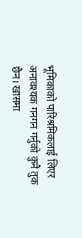भूमिकाको पारिश्रमिकलाई लिएर अनावश्यक गनगन गर्नुको कुनै तुक छैन। खासमा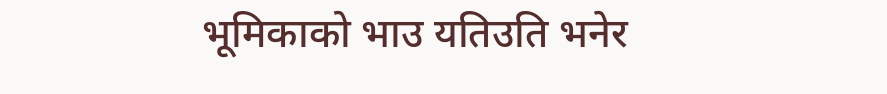भूमिकाको भाउ यतिउति भनेर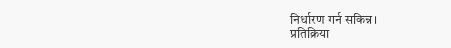निर्धारण गर्न सकिन्न।
प्रतिक्रिया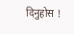दिनुहोस !